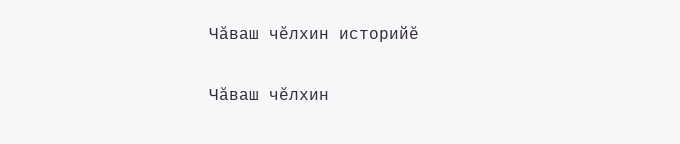Чăваш чĕлхин историйĕ

Чăваш чĕлхин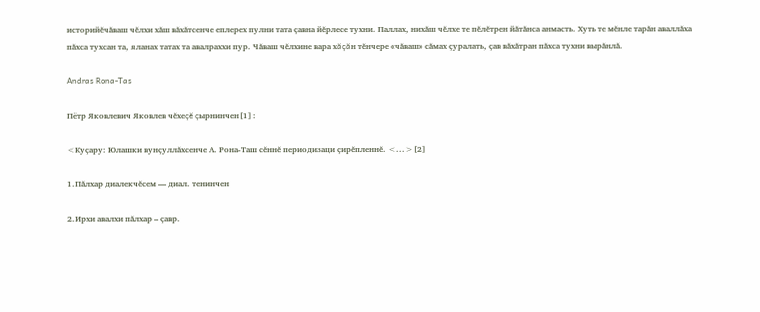историйĕчăваш чĕлхи хăш вăхăтсенче еплерех пулни тата çавна йĕрлесе тухни. Паллах, нихăш чĕлхе те пĕлĕтрен йăтăнса анмасть. Хуть те мĕнле тарăн аваллăха пăхса тухсан та, яланах татах та авалраххи пур. Чăваш чĕлхине вара хăçăн тĕнчере «чăваш» сăмах çуралать, çав вăхăтран пăхса тухни вырăнлă.

Andras Rona-Tas

Пётр Яковлевич Яковлев чĕхеçĕ çырнинчен[1]:

<Куçару: Юлашки вунçуллăхсенче А. Рона-Таш сĕннĕ периодизаци çирĕпленнĕ. <...>[2]

1.Пăлхар диалекчĕсем — диал. тенинчен

2.Ирхи авалхи пăлхар – çавр.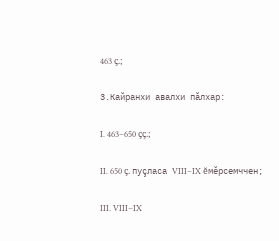463 ç.;

3.Кайранхи авалхи пăлхар:

I. 463–650 çç.;

II. 650 ç. пуçласа VIII–IX ĕмĕрсемччен;

III. VIII–IX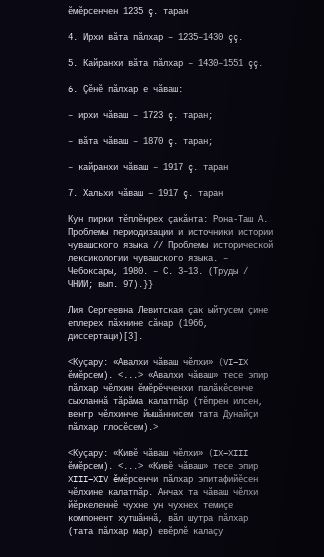ĕмĕрсенчен 1235 ç. таран

4. Ирхи вăта пăлхар – 1235–1430 çç.

5. Кайранхи вăта пăлхар – 1430–1551 çç.

6. Çĕнĕ пăлхар е чăваш:

– ирхи чăваш – 1723 ç. таран;

– вăта чăваш – 1870 ç. таран;

– кайранхи чăваш – 1917 ç. таран

7. Хальхи чăваш – 1917 ç. таран

Кун пирки тĕплĕнрех çакăнта: Рона-Таш А. Проблемы периодизации и источники истории чувашского языка // Проблемы исторической лексикологии чувашского языка. – Чебоксары, 1980. – С. 3–13. (Труды / ЧНИИ; вып. 97).}}

Лия Сергеевна Левитская çак ыйтусем çине еплерех пăхнине сăнар (1966, диссертаци)[3].

<Куçару: «Авалхи чăваш чĕлхи» (VI–IX ĕмĕрсем). <...> «Авалхи чăваш» тесе эпир пăлхар чĕлхин ĕмĕрĕчченхи палăкĕсенче сыхланнă тăрăма калатпăр (тĕпрен илсен, венгр чĕлхинче йышăннисем тата Дунайçи пăлхар глосĕсем).>

<Куçару: «Кивĕ чăваш чĕлхи» (IX–XIII ĕмĕрсем). <...> «Кивĕ чăваш» тесе эпир XIII–XIV ĕмĕрсенчи пăлхар эпитафийĕсен чĕлхине калатпăр. Анчах та чăваш чĕлхи йĕркеленнĕ чухне ун чухнех темиçе компонент хутшăннă, вăл шутра пăлхар (тата пăлхар мар) евĕрлĕ калаçу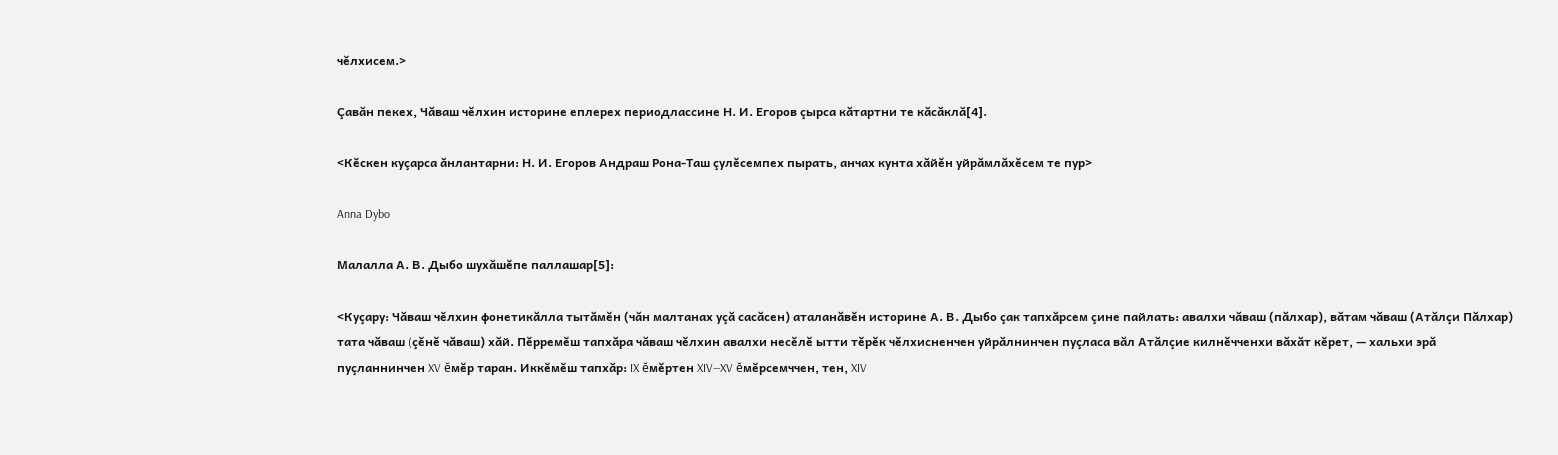чĕлхисем.>

Çавăн пекех, Чăваш чĕлхин историне еплерех периодлассине Н. И. Егоров çырса кăтартни те кăсăклă[4].

<Кĕскен куçарса ăнлантарни: Н. И. Егоров Андраш Рона-Таш çулĕсемпех пырать, анчах кунта хăйĕн уйрăмлăхĕсем те пур>

Anna Dybo

Малалла А. В. Дыбо шухăшĕпе паллашар[5]:

<Куçару: Чăваш чĕлхин фонетикăлла тытăмĕн (чăн малтанах уçă сасăсен) аталанăвĕн историне А. В. Дыбо çак тапхăрсем çине пайлать: авалхи чăваш (пăлхар), вăтам чăваш (Атăлçи Пăлхар) тата чăваш (çĕнĕ чăваш) хăй. Пĕрремĕш тапхăра чăваш чĕлхин авалхи несĕлĕ ытти тĕрĕк чĕлхисненчен уйрăлнинчен пуçласа вăл Атăлçие килнĕчченхи вăхăт кĕрет, — хальхи эрă пуçланнинчен XV ĕмĕр таран. Иккĕмĕш тапхăр: IX ĕмĕртен XIV—XV ĕмĕрсемччен, тен, XIV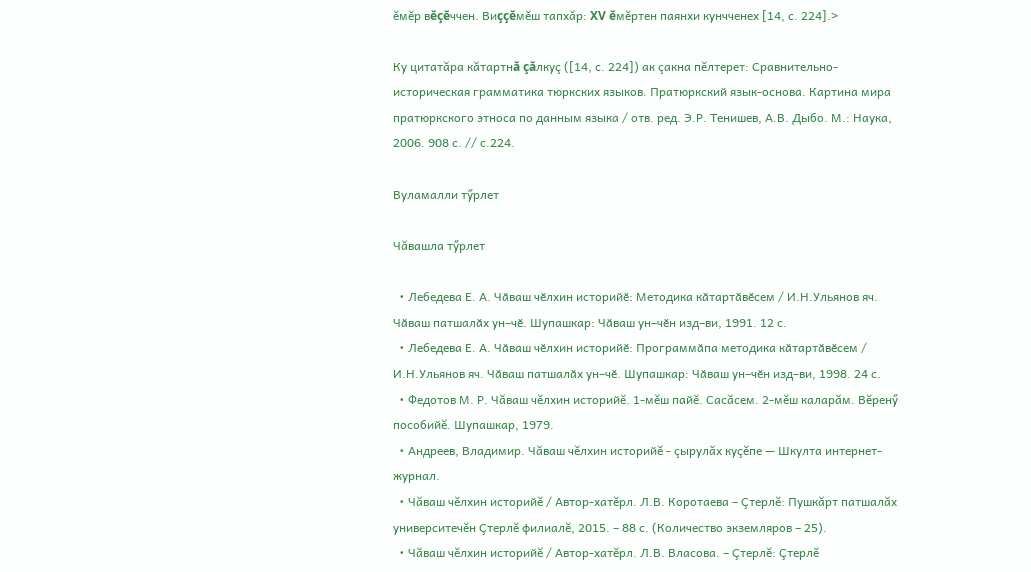ĕмĕр вĕçĕччен. Виççĕмĕш тапхăр: XV ĕмĕртен паянхи кунчченех [14, с. 224].>

Ку цитатăра кăтартнă çăлкуç ([14, с. 224]) ак çакна пĕлтерет: Сравнительно-историческая грамматика тюркских языков. Пратюркский язык-основа. Картина мира пратюркского этноса по данным языка / отв. ред. Э.Р. Тенишев, А.В. Дыбо. М.: Наука, 2006. 908 с. // с.224.

Вуламалли тӳрлет

Чăвашла тӳрлет

  • Лебедева Е. А. Чӑваш чӗлхин историйӗ: Методика кӑтартӑвӗсем / И.Н.Ульянов яч. Чӑваш патшалӑх ун–чӗ. Шупашкар: Чӑваш ун–чӗн изд–ви, 1991. 12 с.
  • Лебедева Е. А. Чӑваш чӗлхин историйӗ: Программӑпа методика кӑтартӑвӗсем / И.Н.Ульянов яч. Чӑваш патшалӑх ун–чӗ. Шупашкар: Чӑваш ун–чӗн изд–ви, 1998. 24 с.
  • Федотов М. Р. Чăваш чĕлхин историйĕ. 1-мĕш пайĕ. Сасăсем. 2-мĕш каларăм. Вĕренӳ пособийĕ. Шупашкар, 1979.
  • Андреев, Владимир. Чăваш чĕлхин историйĕ - çырулăх куçĕпе — Шкулта интернет-журнал.
  • Чăваш чĕлхин историйĕ / Автор-хатĕрл. Л.В. Коротаева – Çтерлĕ: Пушкăрт патшалăх университечĕн Çтерлĕ филиалĕ, 2015. – 88 с. (Количество экземляров – 25).
  • Чăваш чĕлхин историйĕ / Автор-хатĕрл. Л.В. Власова. – Çтерлĕ: Çтерлĕ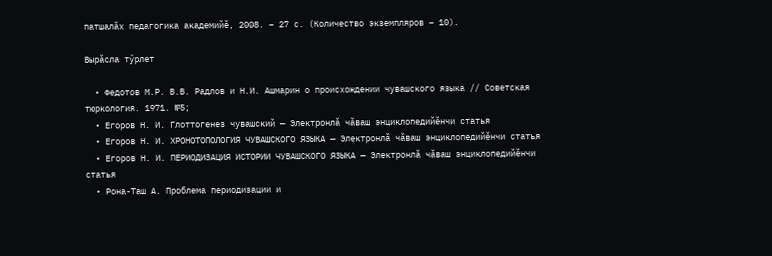патшалăх педагогика академийĕ, 2008. – 27 с. (Количество экземпляров – 10).

Вырăсла тӳрлет

  • Федотов М.Р. В.В. Радлов и Н.И. Ашмарин о происхождении чувашского языка // Советская тюркология. 1971. №5;
  • Егоров Н. И. Глоттогенез чувашский — Электронлă чăваш энциклопедийĕнчи статья
  • Егоров Н. И. ХРОНОТОПОЛОГИЯ ЧУВАШСКОГО ЯЗЫКА — Электронлă чăваш энциклопедийĕнчи статья
  • Егоров Н. И. ПЕРИОДИЗАЦИЯ ИСТОРИИ ЧУВАШСКОГО ЯЗЫКА — Электронлă чăваш энциклопедийĕнчи статья
  • Рона-Таш А. Проблема периодизации и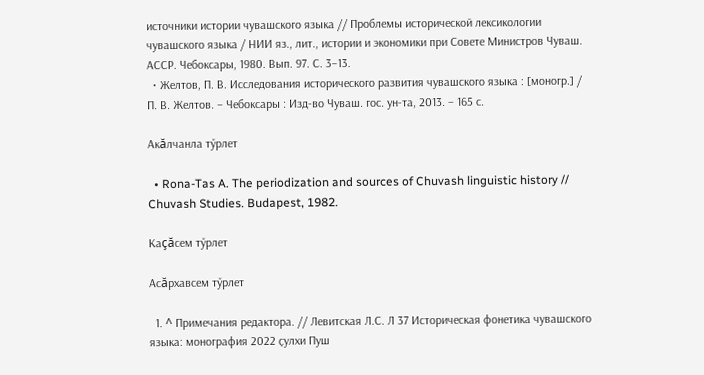источники истории чувашского языка // Проблемы исторической лексикологии чувашского языка / НИИ яз., лит., истории и экономики при Совете Министров Чуваш. АССР. Чебоксары, 1980. Вып. 97. С. 3–13.
  • Желтов, П. В. Исследования исторического развития чувашского языка : [моногр.] / П. В. Желтов. – Чебоксары : Изд-во Чуваш. гос. ун-та, 2013. – 165 с.

Акăлчанла тӳрлет

  • Rona-Tas A. The periodization and sources of Chuvash linguistic history // Chuvash Studies. Budapest, 1982.

Каçăсем тӳрлет

Асăрхавсем тӳрлет

  1. ^ Примечания редактора. // Левитская Л.С. Л 37 Историческая фонетика чувашского языка: монография 2022 ҫулхи Пуш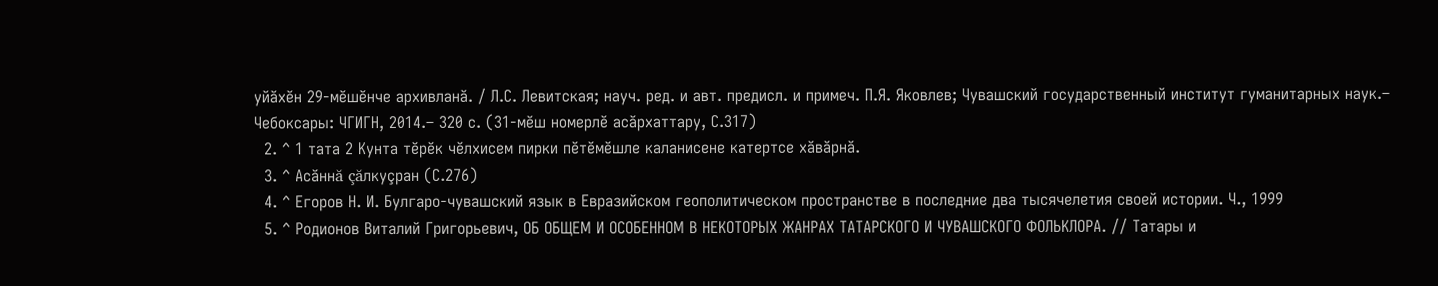уйӑхӗн 29-мӗшӗнче архивланӑ. / Л.С. Левитская; науч. ред. и авт. предисл. и примеч. П.Я. Яковлев; Чувашский государственный институт гуманитарных наук.– Чебоксары: ЧГИГН, 2014.– 320 с. (31-мĕш номерлĕ асăрхаттару, С.317)
  2. ^ 1 тата 2 Кунта тĕрĕк чĕлхисем пирки пĕтĕмĕшле каланисене катертсе хăвăрнă.
  3. ^ Асăннă çăлкуçран (С.276)
  4. ^ Егоров Н. И. Булгаро-чувашский язык в Евразийском геополитическом пространстве в последние два тысячелетия своей истории. Ч., 1999
  5. ^ Родионов Виталий Григорьевич, ОБ ОБЩЕМ И ОСОБЕННОМ В НЕКОТОРЫХ ЖАНРАХ ТАТАРСКОГО И ЧУВАШСКОГО ФОЛЬКЛОРА. // Татары и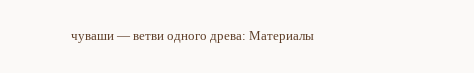чуваши — ветви одного древа: Материалы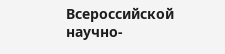Всероссийской научно-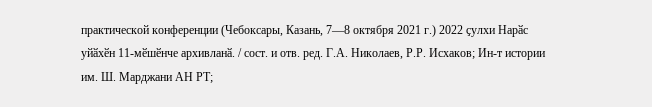практической конференции (Чебоксары, Казань, 7—8 октября 2021 г.) 2022 ҫулхи Нарӑс уйӑхӗн 11-мӗшӗнче архивланӑ. / сост. и отв. ред. Г.А. Николаев, Р.Р. Исхаков; Ин-т истории им. Ш. Марджани АН РТ;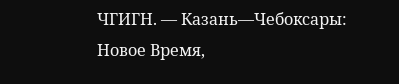ЧГИГН. — Казань—Чебоксары: Новое Время,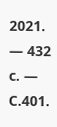2021. — 432 с. — С.401.